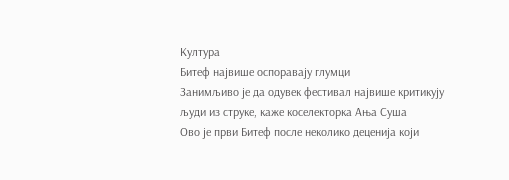Култура
Битеф највише оспоравају глумци
Занимљиво је да одувек фестивал највише критикују људи из струке, каже коселекторка Ања Суша
Ово је први Битеф после неколико деценија који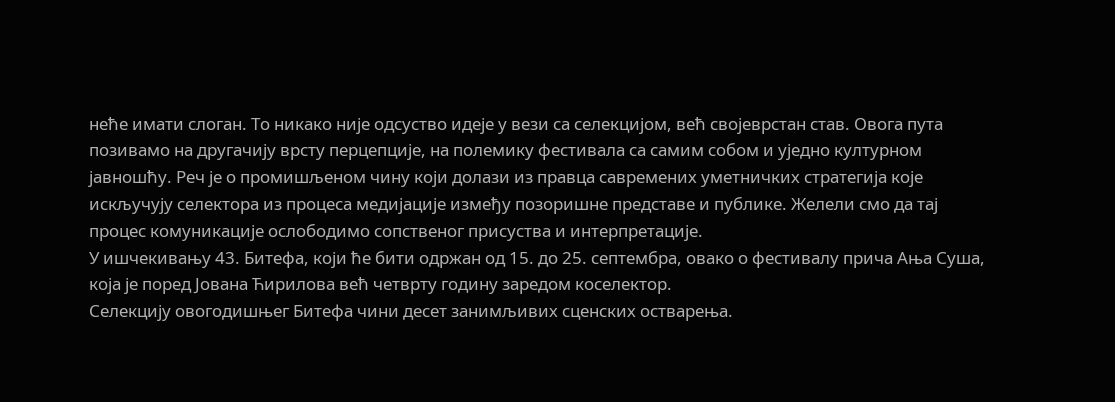неће имати слоган. То никако није одсуство идеје у вези са селекцијом, већ својеврстан став. Овога пута позивамо на другачију врсту перцепције, на полемику фестивала са самим собом и уједно културном јавношћу. Реч је о промишљеном чину који долази из правца савремених уметничких стратегија које искључују селектора из процеса медијације између позоришне представе и публике. Желели смо да тај процес комуникације ослободимо сопственог присуства и интерпретације.
У ишчекивању 43. Битефа, који ће бити одржан од 15. до 25. септембра, овако о фестивалу прича Ања Суша, која је поред Јована Ћирилова већ четврту годину заредом коселектор.
Селекцију овогодишњег Битефа чини десет занимљивих сценских остварења.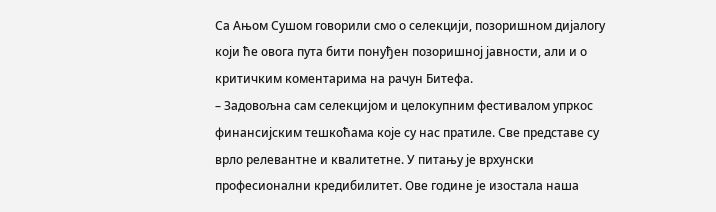Са Ањом Сушом говорили смо о селекцији, позоришном дијалогу који ће овога пута бити понуђен позоришној јавности, али и о критичким коментарима на рачун Битефа.
– Задовољна сам селекцијом и целокупним фестивалом упркос финансијским тешкоћама које су нас пратиле. Све представе су врло релевантне и квалитетне. У питању је врхунски професионални кредибилитет. Ове године је изостала наша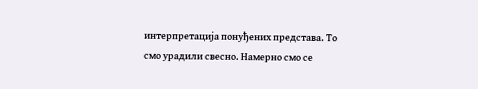интерпретација понуђених представа. То смо урадили свесно. Намерно смо се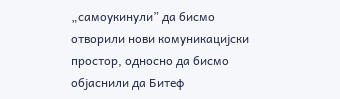„самоукинули” да бисмо отворили нови комуникацијски простор, односно да бисмо објаснили да Битеф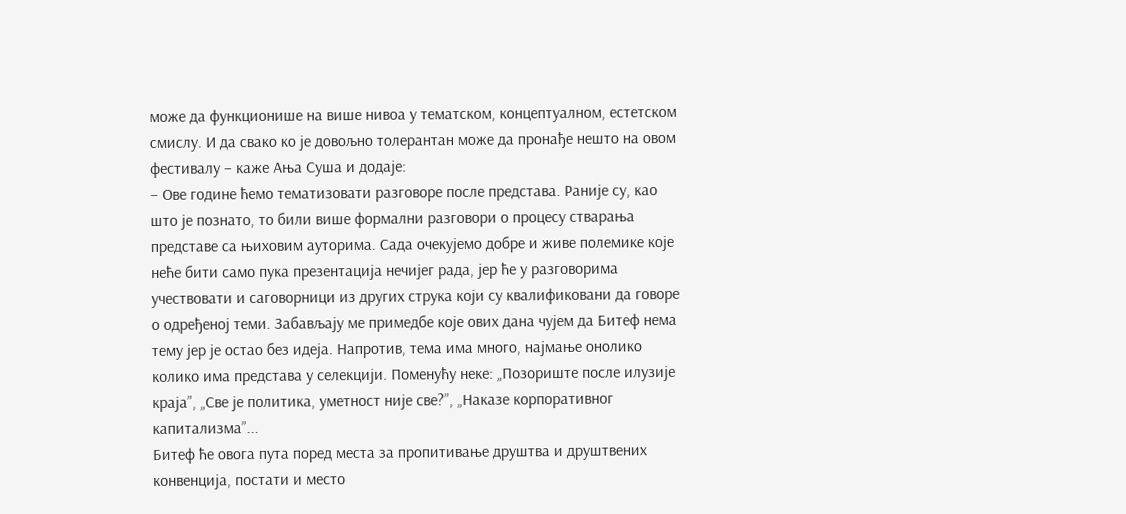може да функционише на више нивоа у тематском, концептуалном, естетском смислу. И да свако ко је довољно толерантан може да пронађе нешто на овом фестивалу – каже Ања Суша и додаје:
– Ове године ћемо тематизовати разговоре после представа. Раније су, као што је познато, то били више формални разговори о процесу стварања представе са њиховим ауторима. Сада очекујемо добре и живе полемике које неће бити само пука презентација нечијег рада, јер ће у разговорима учествовати и саговорници из других струка који су квалификовани да говоре о одређеној теми. Забављају ме примедбе које ових дана чујем да Битеф нема тему јер је остао без идеја. Напротив, тема има много, најмање онолико колико има представа у селекцији. Поменућу неке: „Позориште после илузије краја”, „Све је политика, уметност није све?”, „Наказе корпоративног капитализма”...
Битеф ће овога пута поред места за пропитивање друштва и друштвених конвенција, постати и место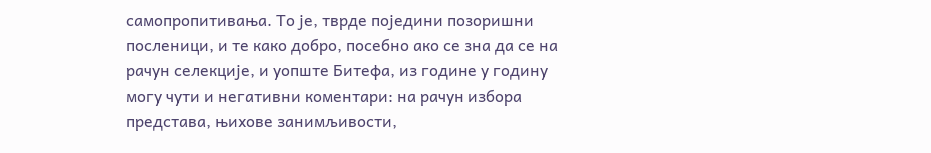самопропитивања. То је, тврде поједини позоришни посленици, и те како добро, посебно ако се зна да се на рачун селекције, и уопште Битефа, из године у годину могу чути и негативни коментари: на рачун избора представа, њихове занимљивости,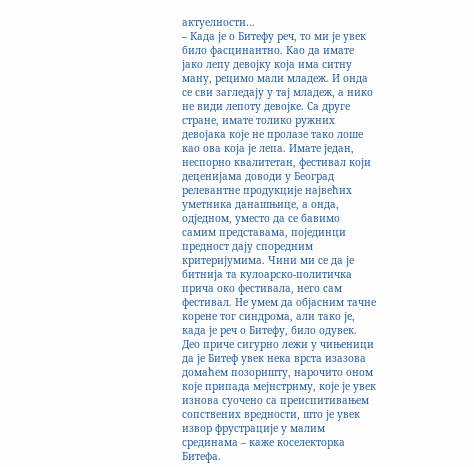актуелности…
– Када је о Битефу реч, то ми је увек било фасцинантно. Као да имате јако лепу девојку која има ситну ману, рецимо мали младеж. И онда се сви загледају у тај младеж, а нико не види лепоту девојке. Са друге стране, имате толико ружних девојака које не пролазе тако лоше као ова која је лепа. Имате један, неспорно квалитетан, фестивал који деценијама доводи у Београд релевантне продукције највећих уметника данашњице, а онда, одједном, уместо да се бавимо самим представама, појединци предност дају споредним критеријумима. Чини ми се да је битнија та кулоарско-политичка прича око фестивала, него сам фестивал. Не умем да објасним тачне корене тог синдрома, али тако је, када је реч о Битефу, било одувек. Део приче сигурно лежи у чињеници да је Битеф увек нека врста изазова домаћем позоришту, нарочито оном које припада мејнстриму, које је увек изнова суочено са преиспитивањем сопствених вредности, што је увек извор фрустрације у малим срединама – каже коселекторка Битефа.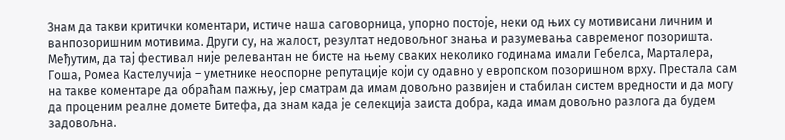Знам да такви критички коментари, истиче наша саговорница, упорно постоје, неки од њих су мотивисани личним и ванпозоришним мотивима. Други су, на жалост, резултат недовољног знања и разумевања савременог позоришта. Међутим, да тај фестивал није релевантан не бисте на њему сваких неколико годинама имали Гебелса, Марталера, Гоша, Ромеа Кастелучија – уметнике неоспорне репутације који су одавно у европском позоришном врху. Престала сам на такве коментаре да обраћам пажњу, јер сматрам да имам довољно развијен и стабилан систем вредности и да могу да проценим реалне домете Битефа, да знам када је селекција заиста добра, када имам довољно разлога да будем задовољна.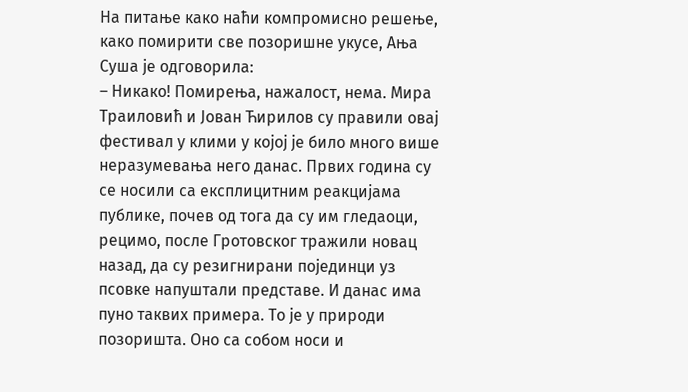На питање како наћи компромисно решење, како помирити све позоришне укусе, Ања Суша је одговорила:
– Никако! Помирења, нажалост, нема. Мира Траиловић и Јован Ћирилов су правили овај фестивал у клими у којој је било много више неразумевања него данас. Првих година су се носили са експлицитним реакцијама публике, почев од тога да су им гледаоци, рецимо, после Гротовског тражили новац назад, да су резигнирани појединци уз псовке напуштали представе. И данас има пуно таквих примера. То је у природи позоришта. Оно са собом носи и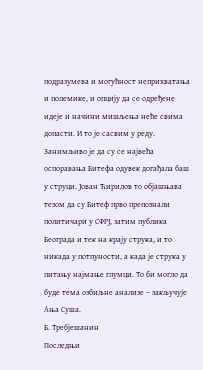подразумева и могућност неприхватања и полемике, и опцију да се одређене идеје и начини мишљења неће свима допасти. И то је сасвим у реду. Занимљиво је да су се највећа оспоравања Битефа одувек догађала баш у струци. Јован Ћирилов то објашњава тезом да су Битеф прво препознали политичари у СФРЈ, затим публика Београда и тек на крају струка, и то никада у потпуности, а када је струка у питању најмање глумци. То би могло да буде тема озбиљне анализе – закључује Ања Суша.
Б. Требјешанин
Последњи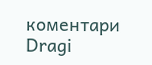коментари
Dragi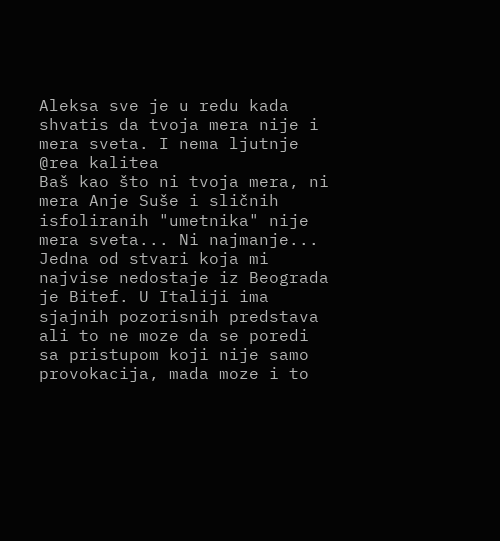Aleksa sve je u redu kada shvatis da tvoja mera nije i mera sveta. I nema ljutnje
@rea kalitea
Baš kao što ni tvoja mera, ni mera Anje Suše i sličnih isfoliranih "umetnika" nije mera sveta... Ni najmanje...
Jedna od stvari koja mi najvise nedostaje iz Beograda je Bitef. U Italiji ima sjajnih pozorisnih predstava ali to ne moze da se poredi sa pristupom koji nije samo provokacija, mada moze i to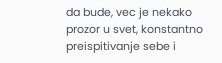da bude, vec je nekako prozor u svet, konstantno preispitivanje sebe i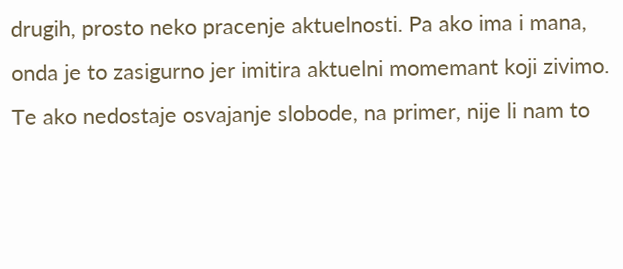drugih, prosto neko pracenje aktuelnosti. Pa ako ima i mana, onda je to zasigurno jer imitira aktuelni momemant koji zivimo. Te ako nedostaje osvajanje slobode, na primer, nije li nam to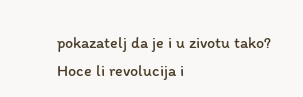pokazatelj da je i u zivotu tako? Hoce li revolucija i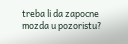treba li da zapocne mozda u pozoristu?